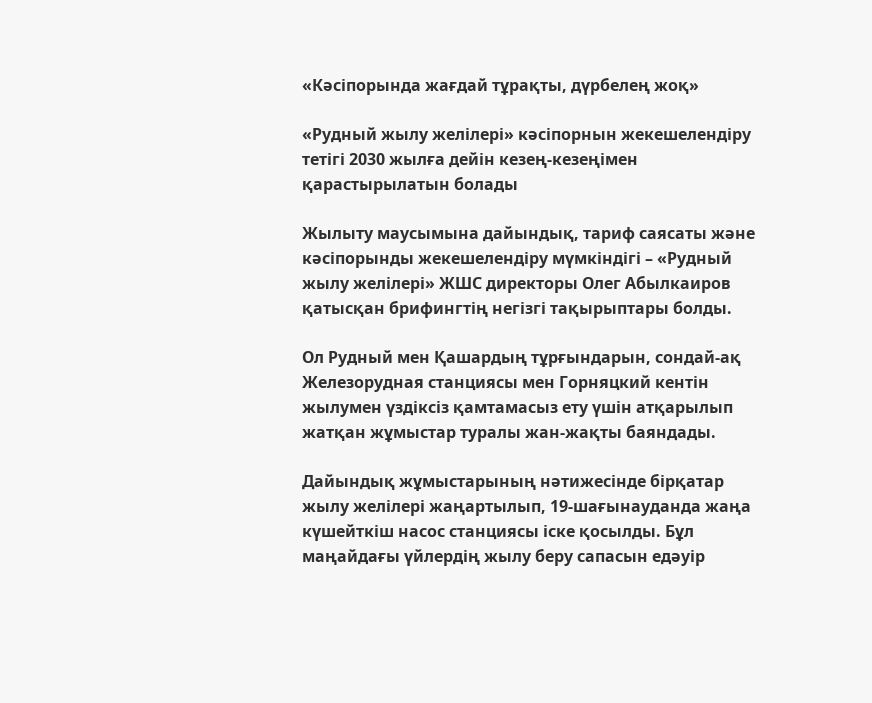«Кәсіпорында жағдай тұрақты, дүрбелең жоқ»

«Рудный жылу желілері» кәсіпорнын жекешелендіру тетігі 2030 жылға дейін кезең-кезеңімен қарастырылатын болады

Жылыту маусымына дайындық, тариф саясаты және кәсіпорынды жекешелендіру мүмкіндігі – «Рудный жылу желілері» ЖШС директоры Олег Абылкаиров қатысқан брифингтің негізгі тақырыптары болды.

Ол Рудный мен Қашардың тұрғындарын, сондай-ақ Железорудная станциясы мен Горняцкий кентін жылумен үздіксіз қамтамасыз ету үшін атқарылып жатқан жұмыстар туралы жан-жақты баяндады.

Дайындық жұмыстарының нәтижесінде бірқатар жылу желілері жаңартылып, 19-шағынауданда жаңа күшейткіш насос станциясы іске қосылды. Бұл маңайдағы үйлердің жылу беру сапасын едәуір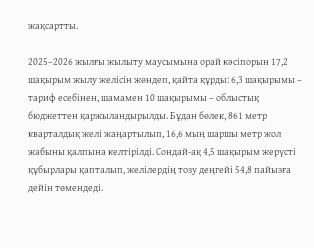жақсартты.

2025–2026 жылғы жылыту маусымына орай кәсіпорын 17,2 шақырым жылу желісін жөндеп, қайта құрды: 6,3 шақырымы – тариф есебінен, шамамен 10 шақырымы – облыстық бюджеттен қаржыландырылды. Бұдан бөлек, 861 метр кварталдық желі жаңартылып, 16,6 мың шаршы метр жол жабыны қалпына келтірілді. Сондай-ақ 4,5 шақырым жерүсті құбырлары қапталып, желілердің тозу деңгейі 54,8 пайызға дейін төмендеді.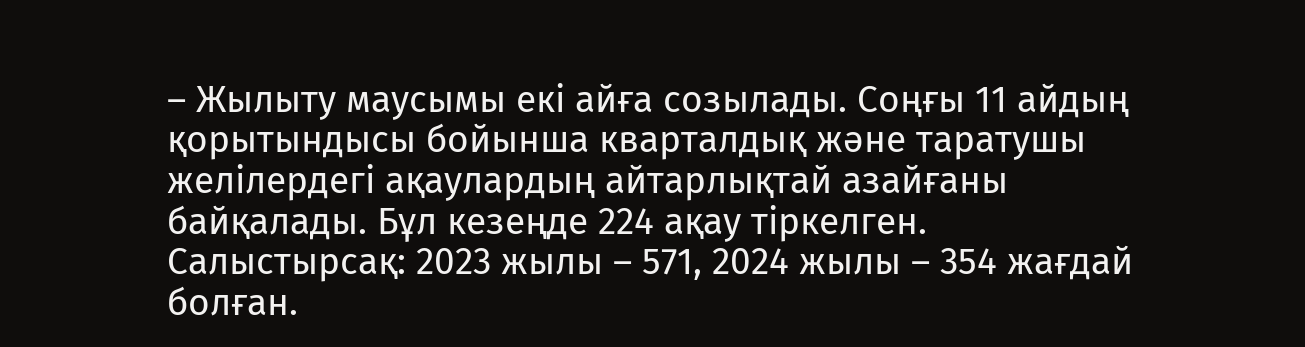– Жылыту маусымы екі айға созылады. Соңғы 11 айдың қорытындысы бойынша кварталдық және таратушы желілердегі ақаулардың айтарлықтай азайғаны байқалады. Бұл кезеңде 224 ақау тіркелген. Салыстырсақ: 2023 жылы – 571, 2024 жылы – 354 жағдай болған.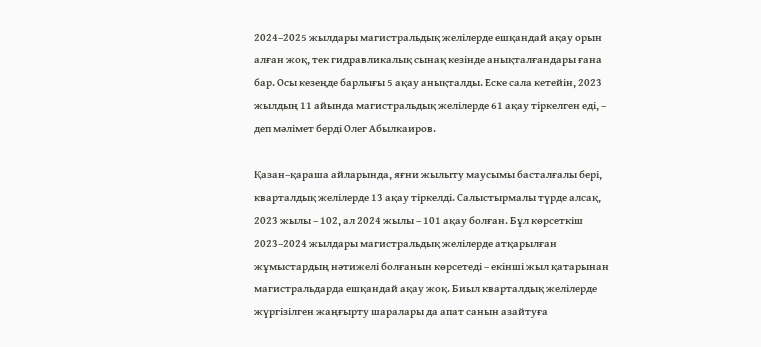2024–2025 жылдары магистральдық желілерде ешқандай ақау орын алған жоқ, тек гидравликалық сынақ кезінде анықталғандары ғана бар. Осы кезеңде барлығы 5 ақау анықталды. Еске сала кетейін, 2023 жылдың 11 айында магистральдық желілерде 61 ақау тіркелген еді, – деп мәлімет берді Олег Абылкаиров.

Қазан–қараша айларында, яғни жылыту маусымы басталғалы бері, кварталдық желілерде 13 ақау тіркелді. Салыстырмалы түрде алсақ, 2023 жылы – 102, ал 2024 жылы – 101 ақау болған. Бұл көрсеткіш 2023–2024 жылдары магистральдық желілерде атқарылған жұмыстардың нәтижелі болғанын көрсетеді – екінші жыл қатарынан магистральдарда ешқандай ақау жоқ. Биыл кварталдық желілерде жүргізілген жаңғырту шаралары да апат санын азайтуға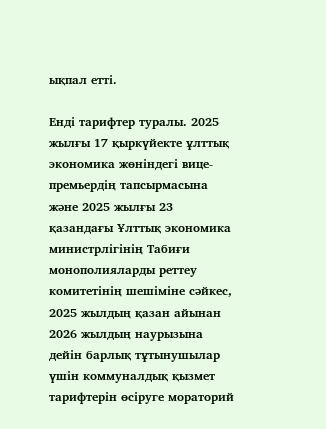ықпал етті.

Енді тарифтер туралы. 2025 жылғы 17 қыркүйекте ұлттық экономика жөніндегі вице-премьердің тапсырмасына және 2025 жылғы 23 қазандағы Ұлттық экономика министрлігінің Табиғи монополияларды реттеу комитетінің шешіміне сәйкес, 2025 жылдың қазан айынан 2026 жылдың наурызына дейін барлық тұтынушылар үшін коммуналдық қызмет тарифтерін өсіруге мораторий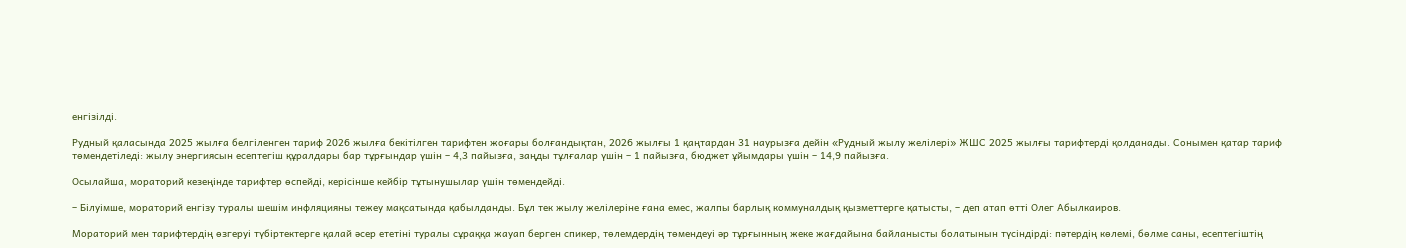енгізілді.

Рудный қаласында 2025 жылға белгіленген тариф 2026 жылға бекітілген тарифтен жоғары болғандықтан, 2026 жылғы 1 қаңтардан 31 наурызға дейін «Рудный жылу желілері» ЖШС 2025 жылғы тарифтерді қолданады. Сонымен қатар тариф төмендетіледі: жылу энергиясын есептегіш құралдары бар тұрғындар үшін – 4,3 пайызға, заңды тұлғалар үшін – 1 пайызға, бюджет ұйымдары үшін – 14,9 пайызға.

Осылайша, мораторий кезеңінде тарифтер өспейді, керісінше кейбір тұтынушылар үшін төмендейді.

– Білуімше, мораторий енгізу туралы шешім инфляцияны тежеу мақсатында қабылданды. Бұл тек жылу желілеріне ғана емес, жалпы барлық коммуналдық қызметтерге қатысты, – деп атап өтті Олег Абылкаиров.

Мораторий мен тарифтердің өзгеруі түбіртектерге қалай әсер ететіні туралы сұраққа жауап берген спикер, төлемдердің төмендеуі әр тұрғынның жеке жағдайына байланысты болатынын түсіндірді: пәтердің көлемі, бөлме саны, есептегіштің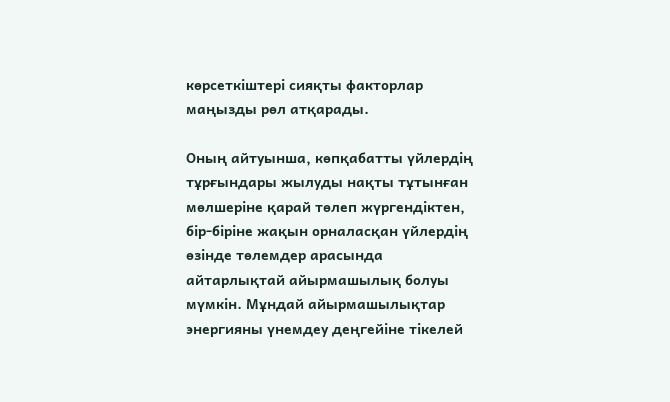көрсеткіштері сияқты факторлар маңызды рөл атқарады.

Оның айтуынша, көпқабатты үйлердің тұрғындары жылуды нақты тұтынған мөлшеріне қарай төлеп жүргендіктен, бір-біріне жақын орналасқан үйлердің өзінде төлемдер арасында айтарлықтай айырмашылық болуы мүмкін. Мұндай айырмашылықтар энергияны үнемдеу деңгейіне тікелей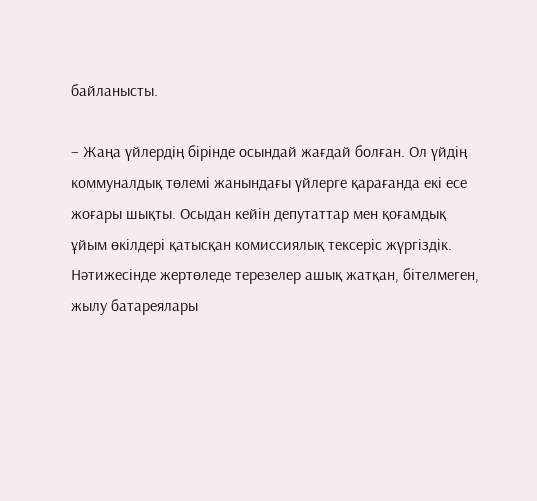байланысты.

– Жаңа үйлердің бірінде осындай жағдай болған. Ол үйдің коммуналдық төлемі жанындағы үйлерге қарағанда екі есе жоғары шықты. Осыдан кейін депутаттар мен қоғамдық ұйым өкілдері қатысқан комиссиялық тексеріс жүргіздік. Нәтижесінде жертөледе терезелер ашық жатқан, бітелмеген, жылу батареялары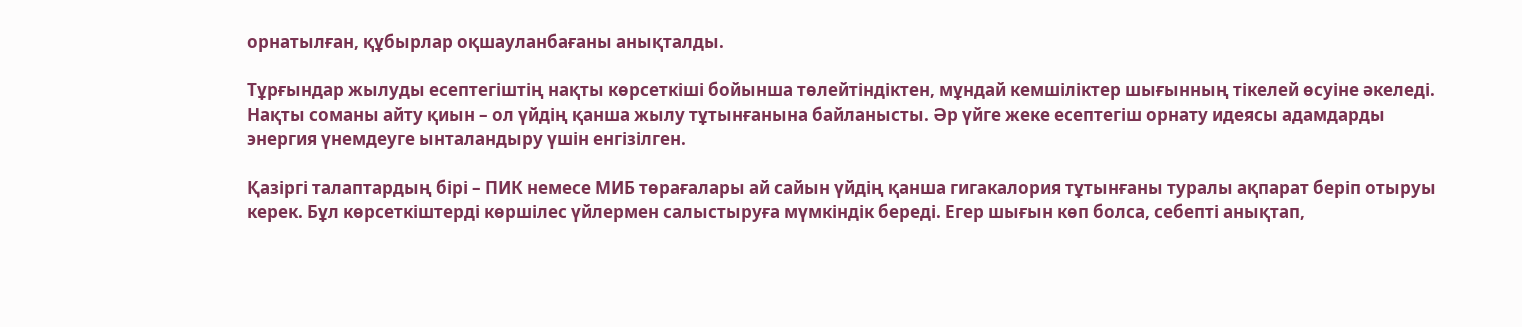орнатылған, құбырлар оқшауланбағаны анықталды.

Тұрғындар жылуды есептегіштің нақты көрсеткіші бойынша төлейтіндіктен, мұндай кемшіліктер шығынның тікелей өсуіне әкеледі. Нақты соманы айту қиын – ол үйдің қанша жылу тұтынғанына байланысты. Әр үйге жеке есептегіш орнату идеясы адамдарды энергия үнемдеуге ынталандыру үшін енгізілген.

Қазіргі талаптардың бірі – ПИК немесе МИБ төрағалары ай сайын үйдің қанша гигакалория тұтынғаны туралы ақпарат беріп отыруы керек. Бұл көрсеткіштерді көршілес үйлермен салыстыруға мүмкіндік береді. Егер шығын көп болса, себепті анықтап,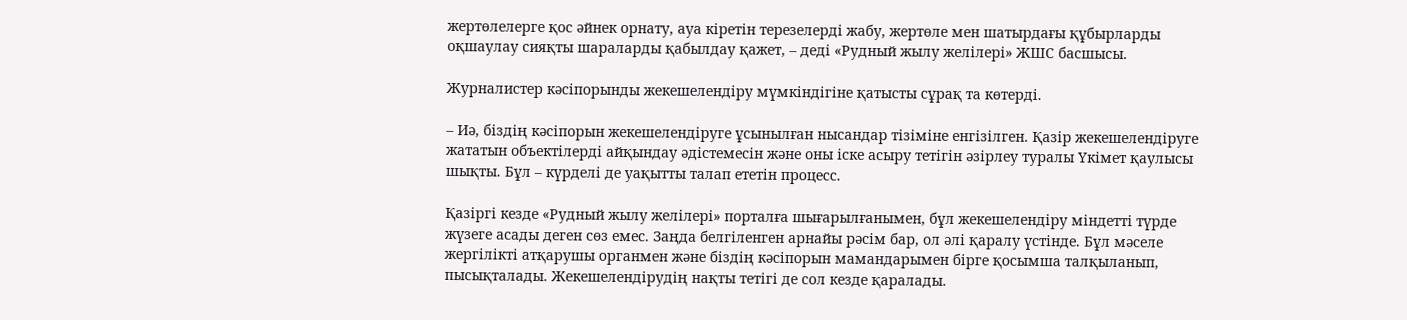жертөлелерге қос әйнек орнату, ауа кіретін терезелерді жабу, жертөле мен шатырдағы құбырларды оқшаулау сияқты шараларды қабылдау қажет, – деді «Рудный жылу желілері» ЖШС басшысы.

Журналистер кәсіпорынды жекешелендіру мүмкіндігіне қатысты сұрақ та көтерді.

– Иә, біздің кәсіпорын жекешелендіруге ұсынылған нысандар тізіміне енгізілген. Қазір жекешелендіруге жататын объектілерді айқындау әдістемесін және оны іске асыру тетігін әзірлеу туралы Үкімет қаулысы шықты. Бұл – күрделі де уақытты талап ететін процесс.

Қазіргі кезде «Рудный жылу желілері» порталға шығарылғанымен, бұл жекешелендіру міндетті түрде жүзеге асады деген сөз емес. Заңда белгіленген арнайы рәсім бар, ол әлі қаралу үстінде. Бұл мәселе жергілікті атқарушы органмен және біздің кәсіпорын мамандарымен бірге қосымша талқыланып, пысықталады. Жекешелендірудің нақты тетігі де сол кезде қаралады.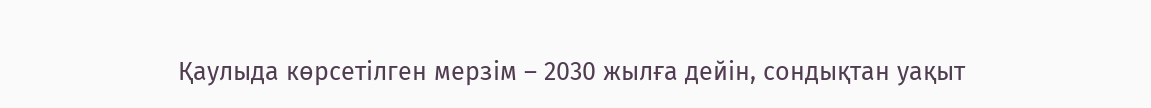Қаулыда көрсетілген мерзім – 2030 жылға дейін, сондықтан уақыт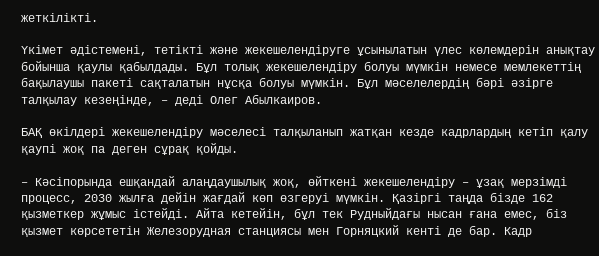жеткілікті.

Үкімет әдістемені, тетікті және жекешелендіруге ұсынылатын үлес көлемдерін анықтау бойынша қаулы қабылдады. Бұл толық жекешелендіру болуы мүмкін немесе мемлекеттің бақылаушы пакеті сақталатын нұсқа болуы мүмкін. Бұл мәселелердің бәрі әзірге талқылау кезеңінде, – деді Олег Абылкаиров.

БАҚ өкілдері жекешелендіру мәселесі талқыланып жатқан кезде кадрлардың кетіп қалу қаупі жоқ па деген сұрақ қойды.

– Кәсіпорында ешқандай алаңдаушылық жоқ, өйткені жекешелендіру – ұзақ мерзімді процесс, 2030 жылға дейін жағдай көп өзгеруі мүмкін. Қазіргі таңда бізде 162 қызметкер жұмыс істейді. Айта кетейін, бұл тек Рудныйдағы нысан ғана емес, біз қызмет көрсететін Железорудная станциясы мен Горняцкий кенті де бар. Кадр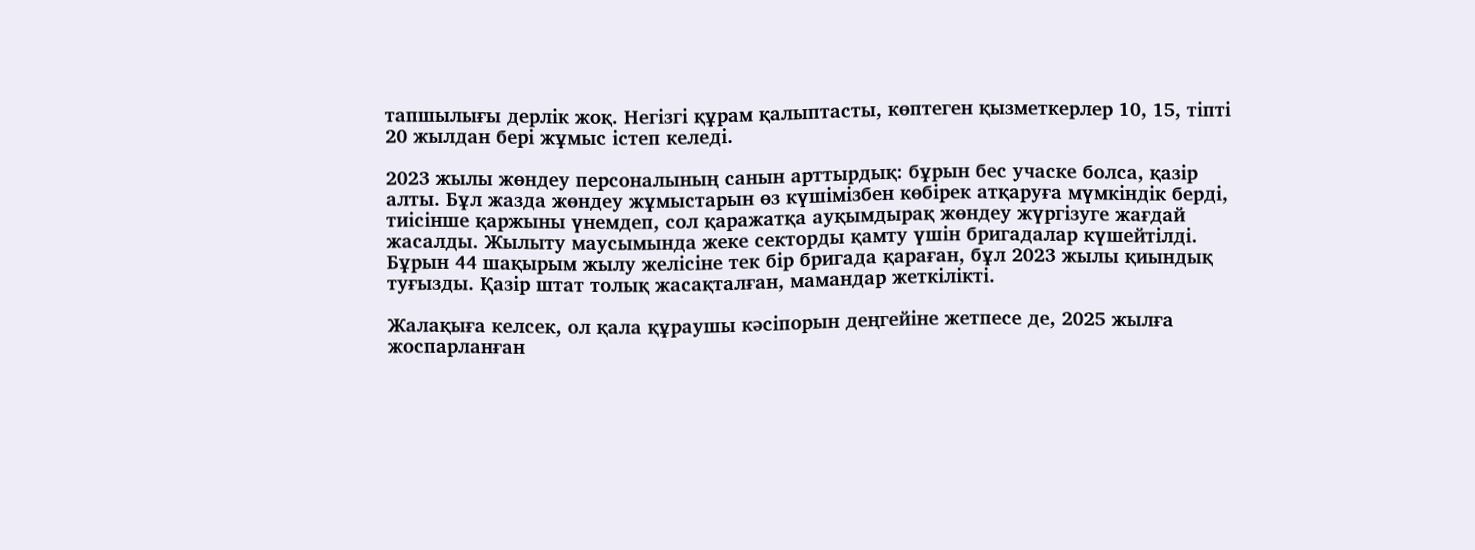тапшылығы дерлік жоқ. Негізгі құрам қалыптасты, көптеген қызметкерлер 10, 15, тіпті 20 жылдан бері жұмыс істеп келеді.

2023 жылы жөндеу персоналының санын арттырдық: бұрын бес учаске болса, қазір алты. Бұл жазда жөндеу жұмыстарын өз күшімізбен көбірек атқаруға мүмкіндік берді, тиісінше қаржыны үнемдеп, сол қаражатқа ауқымдырақ жөндеу жүргізуге жағдай жасалды. Жылыту маусымында жеке секторды қамту үшін бригадалар күшейтілді. Бұрын 44 шақырым жылу желісіне тек бір бригада қараған, бұл 2023 жылы қиындық туғызды. Қазір штат толық жасақталған, мамандар жеткілікті.

Жалақыға келсек, ол қала құраушы кәсіпорын деңгейіне жетпесе де, 2025 жылға жоспарланған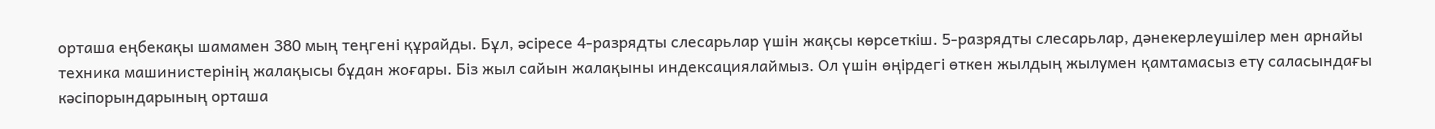орташа еңбекақы шамамен 380 мың теңгені құрайды. Бұл, әсіресе 4-разрядты слесарьлар үшін жақсы көрсеткіш. 5-разрядты слесарьлар, дәнекерлеушілер мен арнайы техника машинистерінің жалақысы бұдан жоғары. Біз жыл сайын жалақыны индексациялаймыз. Ол үшін өңірдегі өткен жылдың жылумен қамтамасыз ету саласындағы кәсіпорындарының орташа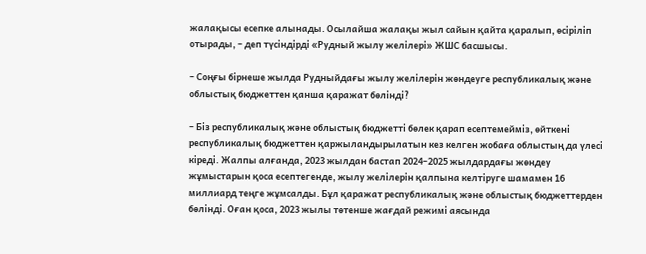жалақысы есепке алынады. Осылайша жалақы жыл сайын қайта қаралып, өсіріліп отырады, – деп түсіндірді «Рудный жылу желілері» ЖШС басшысы.

– Соңғы бірнеше жылда Рудныйдағы жылу желілерін жөндеуге республикалық және облыстық бюджеттен қанша қаражат бөлінді?

– Біз республикалық және облыстық бюджетті бөлек қарап есептемейміз, өйткені республикалық бюджеттен қаржыландырылатын кез келген жобаға облыстың да үлесі кіреді. Жалпы алғанда, 2023 жылдан бастап 2024–2025 жылдардағы жөндеу жұмыстарын қоса есептегенде, жылу желілерін қалпына келтіруге шамамен 16 миллиард теңге жұмсалды. Бұл қаражат республикалық және облыстық бюджеттерден бөлінді. Оған қоса, 2023 жылы төтенше жағдай режимі аясында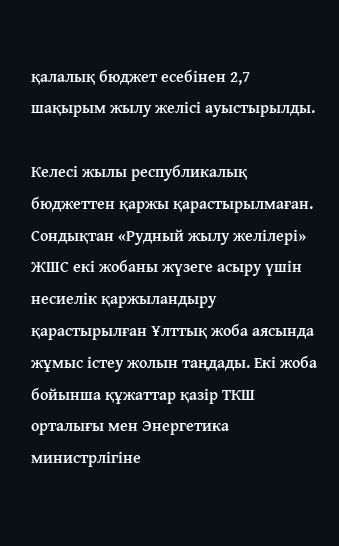қалалық бюджет есебінен 2,7 шақырым жылу желісі ауыстырылды.

Келесі жылы республикалық бюджеттен қаржы қарастырылмаған. Сондықтан «Рудный жылу желілері» ЖШС екі жобаны жүзеге асыру үшін несиелік қаржыландыру қарастырылған Ұлттық жоба аясында жұмыс істеу жолын таңдады. Екі жоба бойынша құжаттар қазір ТКШ орталығы мен Энергетика министрлігіне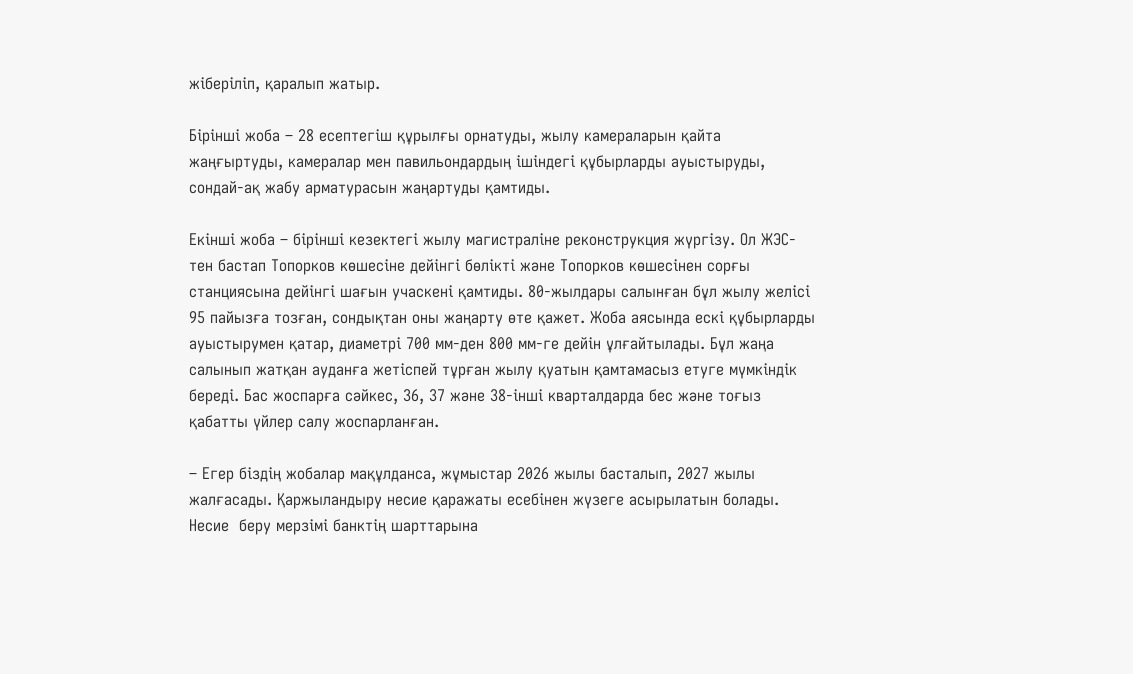жіберіліп, қаралып жатыр.

Бірінші жоба – 28 есептегіш құрылғы орнатуды, жылу камераларын қайта жаңғыртуды, камералар мен павильондардың ішіндегі құбырларды ауыстыруды, сондай-ақ жабу арматурасын жаңартуды қамтиды.

Екінші жоба – бірінші кезектегі жылу магистраліне реконструкция жүргізу. Ол ЖЭС-тен бастап Топорков көшесіне дейінгі бөлікті және Топорков көшесінен сорғы станциясына дейінгі шағын учаскені қамтиды. 80-жылдары салынған бұл жылу желісі 95 пайызға тозған, сондықтан оны жаңарту өте қажет. Жоба аясында ескі құбырларды ауыстырумен қатар, диаметрі 700 мм-ден 800 мм-ге дейін ұлғайтылады. Бұл жаңа салынып жатқан ауданға жетіспей тұрған жылу қуатын қамтамасыз етуге мүмкіндік береді. Бас жоспарға сәйкес, 36, 37 және 38-інші кварталдарда бес және тоғыз қабатты үйлер салу жоспарланған.

– Егер біздің жобалар мақұлданса, жұмыстар 2026 жылы басталып, 2027 жылы жалғасады. Қаржыландыру несие қаражаты есебінен жүзеге асырылатын болады. Несие  беру мерзімі банктің шарттарына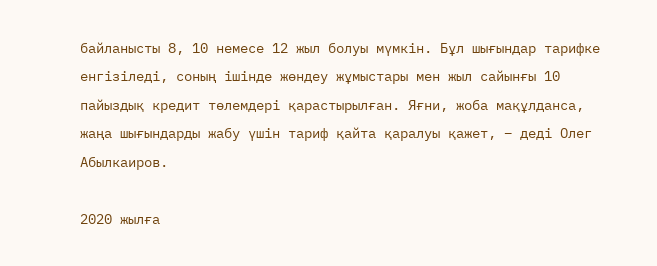байланысты 8, 10 немесе 12 жыл болуы мүмкін. Бұл шығындар тарифке енгізіледі, соның ішінде жөндеу жұмыстары мен жыл сайынғы 10 пайыздық кредит төлемдері қарастырылған. Яғни, жоба мақұлданса, жаңа шығындарды жабу үшін тариф қайта қаралуы қажет, – деді Олег Абылкаиров.

2020 жылға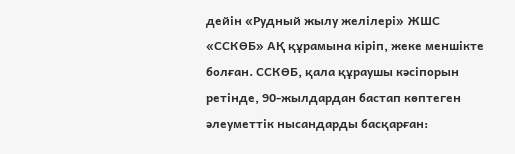дейін «Рудный жылу желілері» ЖШС «ССКӨБ» АҚ құрамына кіріп, жеке меншікте болған. ССКӨБ, қала құраушы кәсіпорын ретінде, 90-жылдардан бастап көптеген әлеуметтік нысандарды басқарған: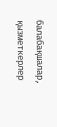балабақшалар, қызметкерлер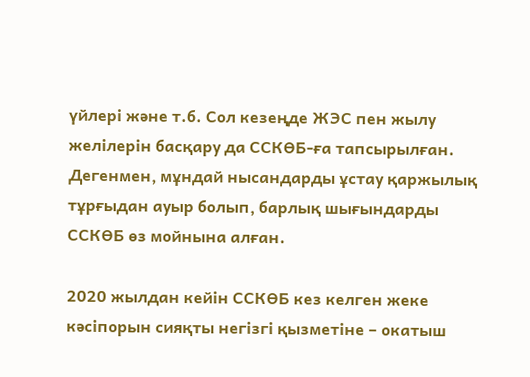үйлері және т.б. Сол кезеңде ЖЭС пен жылу желілерін басқару да ССКӨБ-ға тапсырылған. Дегенмен, мұндай нысандарды ұстау қаржылық тұрғыдан ауыр болып, барлық шығындарды ССКӨБ өз мойнына алған.

2020 жылдан кейін ССКӨБ кез келген жеке кәсіпорын сияқты негізгі қызметіне – окатыш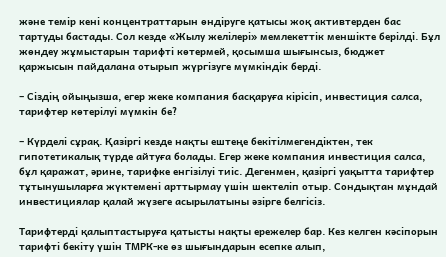және темір кені концентраттарын өндіруге қатысы жоқ активтерден бас тартуды бастады. Сол кезде «Жылу желілері» мемлекеттік меншікте берілді. Бұл жөндеу жұмыстарын тарифті көтермей, қосымша шығынсыз, бюджет қаржысын пайдалана отырып жүргізуге мүмкіндік берді.

– Сіздің ойыңызша, егер жеке компания басқаруға кірісіп, инвестиция салса, тарифтер көтерілуі мүмкін бе?

– Күрделі сұрақ. Қазіргі кезде нақты ештеңе бекітілмегендіктен, тек гипотетикалық түрде айтуға болады. Егер жеке компания инвестиция салса, бұл қаражат, әрине, тарифке енгізілуі тиіс. Дегенмен, қазіргі уақытта тарифтер тұтынушыларға жүктемені арттырмау үшін шектеліп отыр. Сондықтан мұндай инвестициялар қалай жүзеге асырылатыны әзірге белгісіз.

Тарифтерді қалыптастыруға қатысты нақты ережелер бар. Кез келген кәсіпорын тарифті бекіту үшін ТМРК-ке өз шығындарын есепке алып,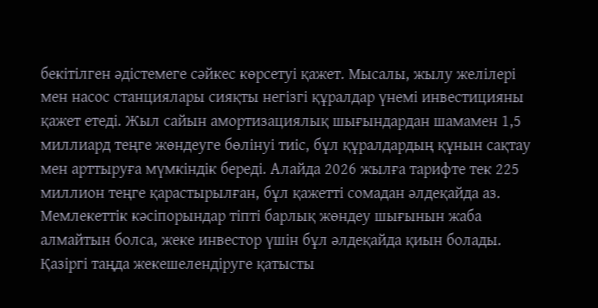бекітілген әдістемеге сәйкес көрсетуі қажет. Мысалы, жылу желілері мен насос станциялары сияқты негізгі құралдар үнемі инвестицияны қажет етеді. Жыл сайын амортизациялық шығындардан шамамен 1,5 миллиард теңге жөндеуге бөлінуі тиіс, бұл құралдардың құнын сақтау мен арттыруға мүмкіндік береді. Алайда 2026 жылға тарифте тек 225 миллион теңге қарастырылған, бұл қажетті сомадан әлдеқайда аз. Мемлекеттік кәсіпорындар тіпті барлық жөндеу шығынын жаба алмайтын болса, жеке инвестор үшін бұл әлдеқайда қиын болады. Қазіргі таңда жекешелендіруге қатысты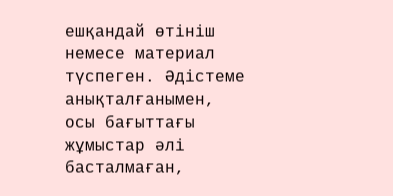ешқандай өтініш немесе материал түспеген. Әдістеме анықталғанымен, осы бағыттағы жұмыстар әлі басталмаған,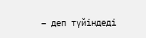– деп түйіндеді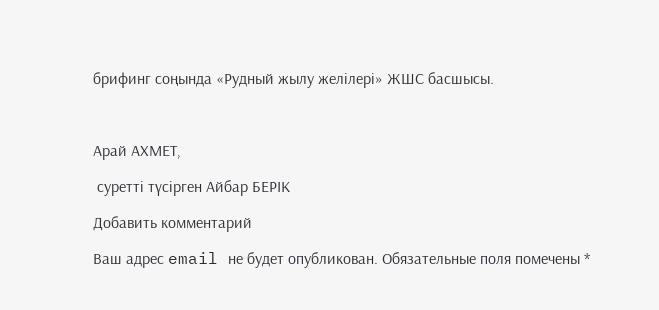брифинг соңында «Рудный жылу желілері» ЖШС басшысы.



Арай АХМЕТ,

 суретті түсірген Айбар БЕРІК

Добавить комментарий

Ваш адрес email не будет опубликован. Обязательные поля помечены *